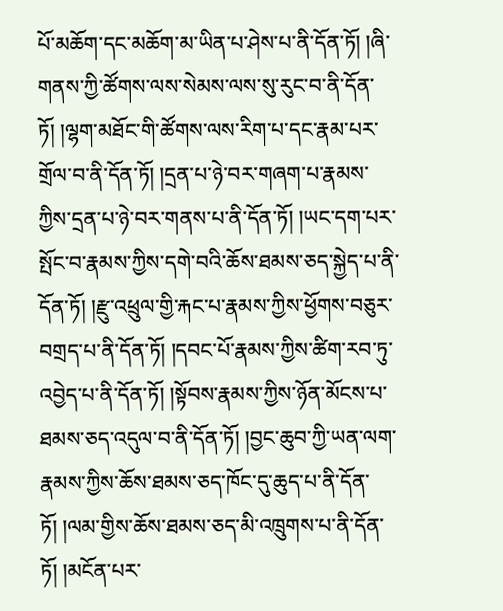པོ་མཆོག་དང་མཆོག་མ་ཡིན་པ་ཤེས་པ་ནི་དོན་ཏོ། །ཞི་གནས་ཀྱི་ཚོགས་ལས་སེམས་ལས་སུ་རུང་བ་ནི་དོན་ཏོ། །ལྷག་མཐོང་གི་ཚོགས་ལས་རིག་པ་དང་རྣམ་པར་གྲོལ་བ་ནི་དོན་ཏོ། །དྲན་པ་ཉེ་བར་གཞག་པ་རྣམས་ཀྱིས་དྲན་པ་ཉེ་བར་གནས་པ་ནི་དོན་ཏོ། །ཡང་དག་པར་སྤོང་བ་རྣམས་ཀྱིས་དགེ་བའི་ཆོས་ཐམས་ཅད་སྐྱེད་པ་ནི་དོན་ཏོ། །རྫུ་འཕྲུལ་གྱི་རྐང་པ་རྣམས་ཀྱིས་ཕྱོགས་བཅུར་བགྲད་པ་ནི་དོན་ཏོ། །དབང་པོ་རྣམས་ཀྱིས་ཚིག་རབ་ཏུ་འབྱེད་པ་ནི་དོན་ཏོ། །སྟོབས་རྣམས་ཀྱིས་ཉོན་མོངས་པ་ཐམས་ཅད་འདུལ་བ་ནི་དོན་ཏོ། །བྱང་ཆུབ་ཀྱི་ཡན་ལག་རྣམས་ཀྱིས་ཆོས་ཐམས་ཅད་ཁོང་དུ་ཆུད་པ་ནི་དོན་ཏོ། །ལམ་གྱིས་ཆོས་ཐམས་ཅད་མི་འཁྲུགས་པ་ནི་དོན་ཏོ། །མངོན་པར་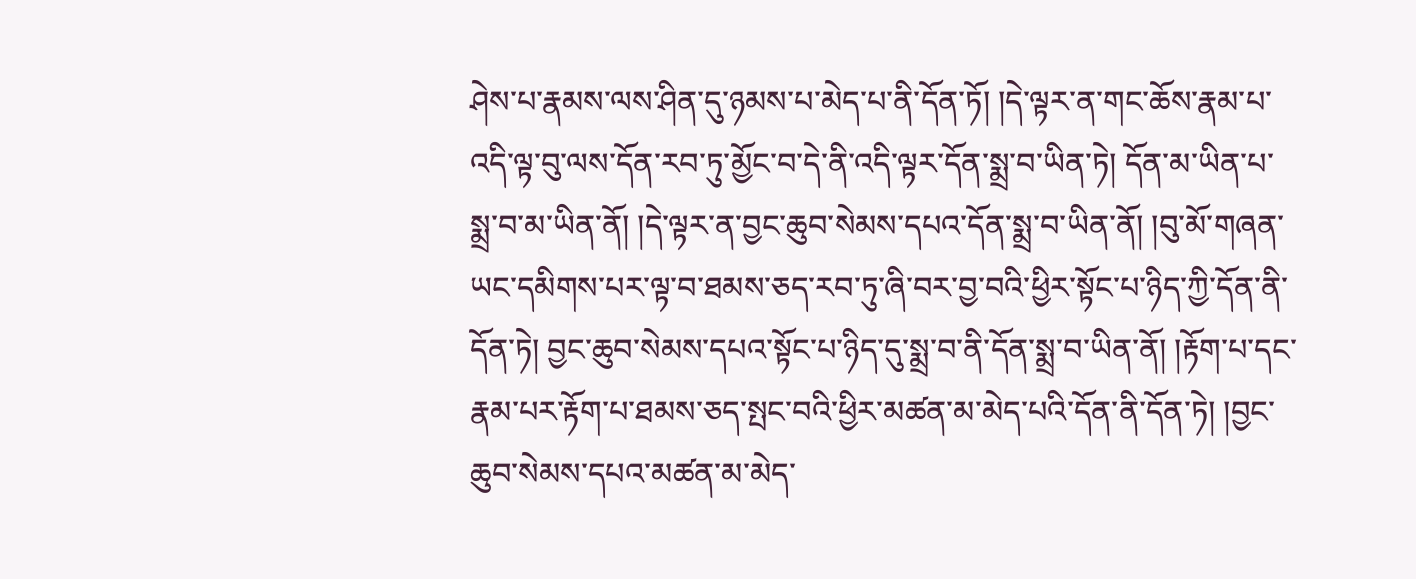ཤེས་པ་རྣམས་ལས་ཤིན་དུ་ཉམས་པ་མེད་པ་ནི་དོན་ཏོ། །དེ་ལྟར་ན་གང་ཆོས་རྣམ་པ་འདི་ལྟ་བུ་ལས་དོན་རབ་ཏུ་མྱོང་བ་དེ་ནི་འདི་ལྟར་དོན་སྨྲ་བ་ཡིན་ཏེ། དོན་མ་ཡིན་པ་སྨྲ་བ་མ་ཡིན་ནོ། །དེ་ལྟར་ན་བྱང་ཆུབ་སེམས་དཔའ་དོན་སྨྲ་བ་ཡིན་ནོ། །བུ་མོ་གཞན་ཡང་དམིགས་པར་ལྟ་བ་ཐམས་ཅད་རབ་ཏུ་ཞི་བར་བྱ་བའི་ཕྱིར་སྟོང་པ་ཉིད་ཀྱི་དོན་ནི་དོན་ཏེ། བྱང་ཆུབ་སེམས་དཔའ་སྟོང་པ་ཉིད་དུ་སྨྲ་བ་ནི་དོན་སྨྲ་བ་ཡིན་ནོ། །རྟོག་པ་དང་རྣམ་པར་རྟོག་པ་ཐམས་ཅད་སྤང་བའི་ཕྱིར་མཚན་མ་མེད་པའི་དོན་ནི་དོན་ཏེ། །བྱང་ཆུབ་སེམས་དཔའ་མཚན་མ་མེད་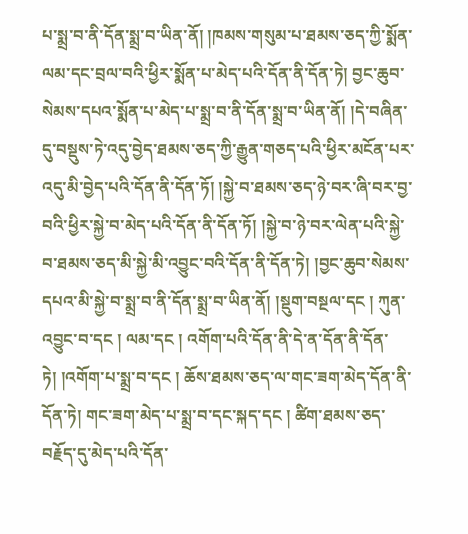པ་སྨྲ་བ་ནི་དོན་སྨྲ་བ་ཡིན་ནོ། །ཁམས་གསུམ་པ་ཐམས་ཅད་ཀྱི་སྨོན་ལམ་དང་བྲལ་བའི་ཕྱིར་སྨོན་པ་མེད་པའི་དོན་ནི་དོན་ཏེ། བྱང་ཆུབ་སེམས་དཔའ་སྨོན་པ་མེད་པ་སྨྲ་བ་ནི་དོན་སྨྲ་བ་ཡིན་ནོ། །དེ་བཞིན་དུ་བསྡུས་ཏེ་འདུ་བྱེད་ཐམས་ཅད་ཀྱི་རྒྱུན་གཅད་པའི་ཕྱིར་མངོན་པར་འདུ་མི་བྱེད་པའི་དོན་ནི་དོན་ཏོ། །སྐྱེ་བ་ཐམས་ཅད་ཉེ་བར་ཞི་བར་བྱ་བའི་ཕྱིར་སྐྱེ་བ་མེད་པའི་དོན་ནི་དོན་ཏོ། །སྐྱེ་བ་ཉེ་བར་ལེན་པའི་སྐྱེ་བ་ཐམས་ཅད་མི་སྐྱེ་མི་འབྱུང་བའི་དོན་ནི་དོན་ཏེ། །བྱང་ཆུབ་སེམས་དཔའ་མི་སྐྱེ་བ་སྨྲ་བ་ནི་དོན་སྨྲ་བ་ཡིན་ནོ། །སྡུག་བསྔལ་དང ། ཀུན་འབྱུང་བ་དང ། ལམ་དང ། འགོག་པའི་དོན་ནི་དེ་ན་དོན་ནི་དོན་ཏེ། །འགོག་པ་སྨྲ་བ་དང ། ཆོས་ཐམས་ཅད་ལ་གང་ཟག་མེད་དོན་ནི་དོན་ཏེ། གང་ཟག་མེད་པ་སྨྲ་བ་དང་སྐད་དང ། ཚིག་ཐམས་ཅད་བརྗོད་དུ་མེད་པའི་དོན་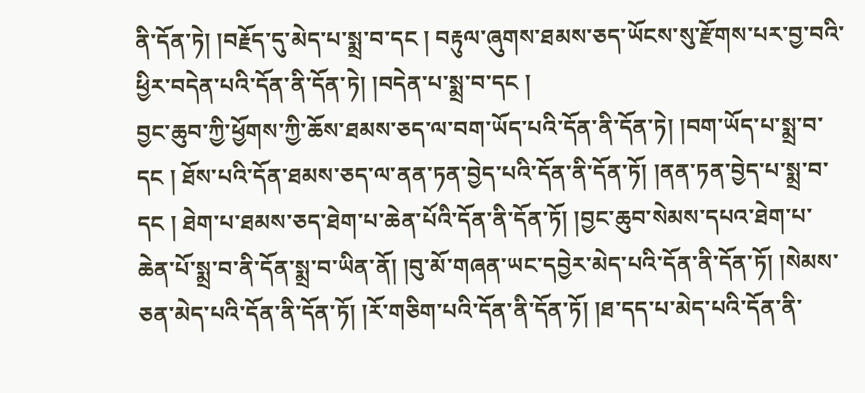ནི་དོན་ཏེ། །བརྗོད་དུ་མེད་པ་སྨྲ་བ་དང ། བརྟུལ་ཞུགས་ཐམས་ཅད་ཡོངས་སུ་རྫོགས་པར་བྱ་བའི་ཕྱིར་བདེན་པའི་དོན་ནི་དོན་ཏེ། །བདེན་པ་སྨྲ་བ་དང །
བྱང་ཆུབ་ཀྱི་ཕྱོགས་ཀྱི་ཆོས་ཐམས་ཅད་ལ་བག་ཡོད་པའི་དོན་ནི་དོན་ཏེ། །བག་ཡོད་པ་སྨྲ་བ་དང ། ཐོས་པའི་དོན་ཐམས་ཅད་ལ་ནན་ཏན་བྱེད་པའི་དོན་ནི་དོན་ཏོ། །ནན་ཏན་བྱེད་པ་སྨྲ་བ་དང ། ཐེག་པ་ཐམས་ཅད་ཐེག་པ་ཆེན་པོའི་དོན་ནི་དོན་ཏོ། །བྱང་ཆུབ་སེམས་དཔའ་ཐེག་པ་ཆེན་པོ་སྨྲ་བ་ནི་དོན་སྨྲ་བ་ཡིན་ནོ། །བུ་མོ་གཞན་ཡང་དབྱེར་མེད་པའི་དོན་ནི་དོན་ཏོ། །སེམས་ཅན་མེད་པའི་དོན་ནི་དོན་ཏོ། །རོ་གཅིག་པའི་དོན་ནི་དོན་ཏོ། །ཐ་དད་པ་མེད་པའི་དོན་ནི་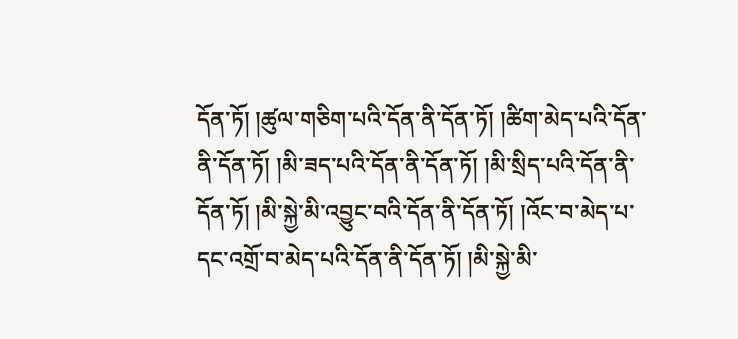དོན་ཏོ། །ཚུལ་གཅིག་པའི་དོན་ནི་དོན་ཏོ། །ཚིག་མེད་པའི་དོན་ནི་དོན་ཏོ། །མི་ཟད་པའི་དོན་ནི་དོན་ཏོ། །མི་སྲིད་པའི་དོན་ནི་དོན་ཏོ། །མི་སྐྱེ་མི་འབྱུང་བའི་དོན་ནི་དོན་ཏོ། །འོང་བ་མེད་པ་དང་འགྲོ་བ་མེད་པའི་དོན་ནི་དོན་ཏོ། །མི་སྐྱེ་མི་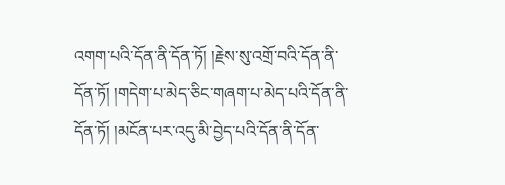འགག་པའི་དོན་ནི་དོན་ཏོ། །རྗེས་སུ་འགྲོ་བའི་དོན་ནི་དོན་ཏོ། །གདེག་པ་མེད་ཅིང་གཞག་པ་མེད་པའི་དོན་ནི་དོན་ཏོ། །མངོན་པར་འདུ་མི་བྱེད་པའི་དོན་ནི་དོན་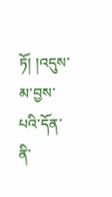ཏོ། །འདུས་མ་བྱས་པའི་དོན་ནི་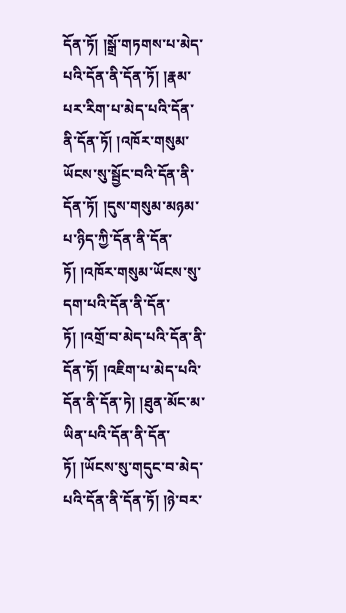དོན་ཏོ། །སྒྲོ་གཏགས་པ་མེད་པའི་དོན་ནི་དོན་ཏོ། །རྣམ་པར་རིག་པ་མེད་པའི་དོན་ནི་དོན་ཏོ། །འཁོར་གསུམ་ཡོངས་སུ་སྦྱོང་བའི་དོན་ནི་དོན་ཏོ། །དུས་གསུམ་མཉམ་པ་ཉིད་ཀྱི་དོན་ནི་དོན་ཏོ། །འཁོར་གསུམ་ཡོངས་སུ་དག་པའི་དོན་ནི་དོན་ཏོ། །འགྲོ་བ་མེད་པའི་དོན་ནི་དོན་ཏོ། །འཇིག་པ་མེད་པའི་དོན་ནི་དོན་ཏེ། །ཐུན་མོང་མ་ཡིན་པའི་དོན་ནི་དོན་ཏོ། །ཡོངས་སུ་གདུང་བ་མེད་པའི་དོན་ནི་དོན་ཏོ། །ཉེ་བར་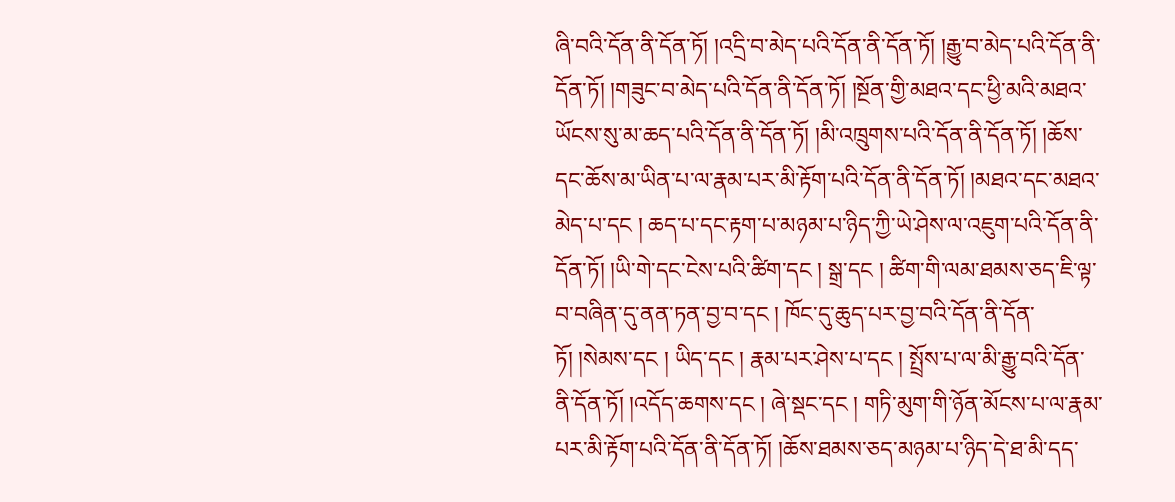ཞི་བའི་དོན་ནི་དོན་ཏོ། །འདྲི་བ་མེད་པའི་དོན་ནི་དོན་ཏོ། །རྒྱུ་བ་མེད་པའི་དོན་ནི་དོན་ཏོ། །གཟུང་བ་མེད་པའི་དོན་ནི་དོན་ཏོ། །སྔོན་གྱི་མཐའ་དང་ཕྱི་མའི་མཐའ་ཡོངས་སུ་མ་ཆད་པའི་དོན་ནི་དོན་ཏོ། །མི་འཁྲུགས་པའི་དོན་ནི་དོན་ཏོ། །ཆོས་དང་ཆོས་མ་ཡིན་པ་ལ་རྣམ་པར་མི་རྟོག་པའི་དོན་ནི་དོན་ཏོ། །མཐའ་དང་མཐའ་མེད་པ་དང ། ཆད་པ་དང་རྟག་པ་མཉམ་པ་ཉིད་ཀྱི་ཡེ་ཤེས་ལ་འཇུག་པའི་དོན་ནི་དོན་ཏོ། །ཡི་གེ་དང་ངེས་པའི་ཚིག་དང ། སྒྲ་དང ། ཚིག་གི་ལམ་ཐམས་ཅད་ཇི་ལྟ་བ་བཞིན་དུ་ནན་ཏན་བྱ་བ་དང ། ཁོང་དུ་ཆུད་པར་བྱ་བའི་དོན་ནི་དོན་ཏོ། །སེམས་དང ། ཡིད་དང ། རྣམ་པར་ཤེས་པ་དང ། སྤྲོས་པ་ལ་མི་རྒྱུ་བའི་དོན་ནི་དོན་ཏོ། །འདོད་ཆགས་དང ། ཞེ་སྡང་དང ། གཏི་མུག་གི་ཉོན་མོངས་པ་ལ་རྣམ་པར་མི་རྟོག་པའི་དོན་ནི་དོན་ཏོ། །ཆོས་ཐམས་ཅད་མཉམ་པ་ཉིད་དེ་ཐ་མི་དད་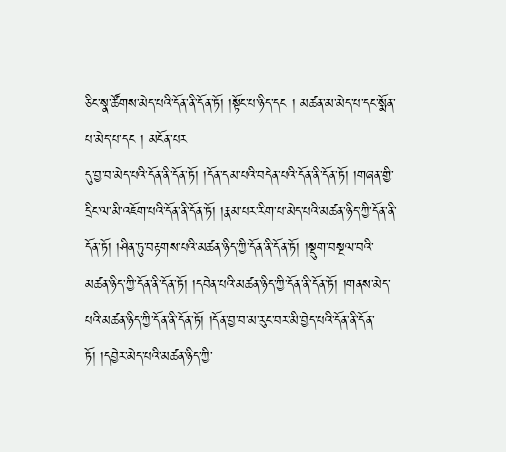ཅིང་སྣ་ཚོགས་མེད་པའི་དོན་ནི་དོན་ཏོ། །སྟོང་པ་ཉིད་དང ། མཚན་མ་མེད་པ་དང་སྨོན་པ་མེད་པ་དང ། མངོན་པར
དུ་བྱ་བ་མེད་པའི་དོན་ནི་དོན་ཏོ། །དོན་དམ་པའི་བདེན་པའི་དོན་ནི་དོན་ཏོ། །གཞན་གྱི་དྲིང་ལ་མི་འཇོག་པའི་དོན་ནི་དོན་ཏོ། །རྣམ་པར་རིག་པ་མེད་པའི་མཚན་ཉིད་ཀྱི་དོན་ནི་དོན་ཏོ། །ཤིན་ཏུ་བརྟགས་པའི་མཚན་ཉིད་ཀྱི་དོན་ནི་དོན་ཏོ། །སྡུག་བསྔལ་བའི་མཚན་ཉིད་ཀྱི་དོན་ནི་དོན་ཏོ། །དབེན་པའི་མཚན་ཉིད་ཀྱི་དོན་ནི་དོན་ཏོ། །གནས་མེད་པའི་མཚན་ཉིད་ཀྱི་དོན་ནི་དོན་ཏོ། །དོན་བྱ་བ་མ་རུང་བར་མི་བྱེད་པའི་དོན་ནི་དོན་ཏོ། །དབྱེར་མེད་པའི་མཚན་ཉིད་ཀྱི་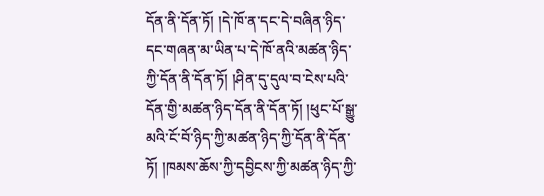དོན་ནི་དོན་ཏོ། །དེ་ཁོ་ན་དང་དེ་བཞིན་ཉིད་དང་གཞན་མ་ཡིན་པ་དེ་ཁོ་ནའི་མཚན་ཉིད་ཀྱི་དོན་ནི་དོན་ཏོ། །ཤིན་དུ་དུལ་བ་ངེས་པའི་དོན་གྱི་མཚན་ཉིད་དོན་ནི་དོན་ཏོ། །ཕུང་པོ་སྒྱུ་མའི་ངོ་བོ་ཉིད་ཀྱི་མཚན་ཉིད་ཀྱི་དོན་ནི་དོན་ཏོ། །ཁམས་ཆོས་ཀྱི་དབྱིངས་ཀྱི་མཚན་ཉིད་ཀྱི་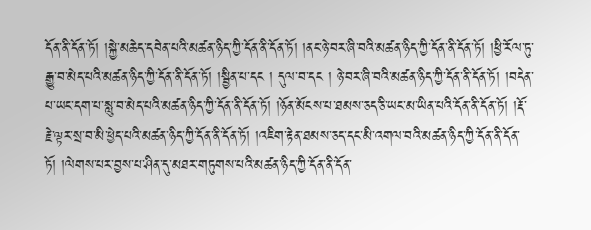དོན་ནི་དོན་ཏོ། །སྐྱེ་མཆེད་དབེན་པའི་མཚན་ཉིད་ཀྱི་དོན་ནི་དོན་ཏོ། །ནང་ཉེ་བར་ཞི་བའི་མཚན་ཉིད་ཀྱི་དོན་ནི་དོན་ཏོ། །ཕྱི་རོལ་ཏུ་རྒྱུ་བ་མེད་པའི་མཚན་ཉིད་ཀྱི་དོན་ནི་དོན་ཏོ། །སྦྱིན་པ་དང ། དུལ་བ་དང ། ཉེ་བར་ཞི་བའི་མཚན་ཉིད་ཀྱི་དོན་ནི་དོན་ཏོ། །བདེན་པ་ཡང་དག་པ་སླུ་བ་མེད་པའི་མཚན་ཉིད་ཀྱི་དོན་ནི་དོན་ཏོ། །ཉོན་མོངས་པ་ཐམས་ཅད་ཅི་ཡང་མ་ཡིན་པའི་དོན་ནི་དོན་ཏོ། །རྡོ་རྗེ་ལྟར་སྲ་བ་མི་ཕྱེད་པའི་མཚན་ཉིད་ཀྱི་དོན་ནི་དོན་ཏོ། །འཇིག་རྟེན་ཐམས་ཅད་དང་མི་འགལ་བའི་མཚན་ཉིད་ཀྱི་དོན་ནི་དོན་ཏོ། །ལེགས་པར་བྱས་པ་ཤིན་དུ་མཐར་གཏུགས་པའི་མཚན་ཉིད་ཀྱི་དོན་ནི་དོན་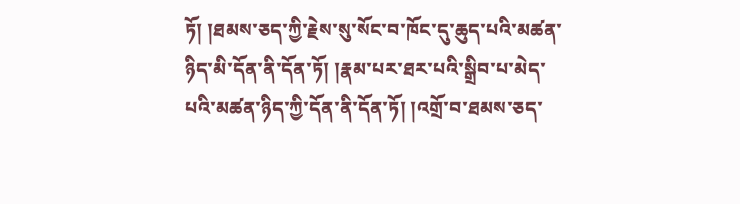ཏོ། །ཐམས་ཅད་ཀྱི་རྗེས་སུ་སོང་བ་ཁོང་དུ་ཆུད་པའི་མཚན་ཉིད་མི་དོན་ནི་དོན་ཏོ། །རྣམ་པར་ཐར་པའི་སྒྲིབ་པ་མེད་པའི་མཚན་ཉིད་ཀྱི་དོན་ནི་དོན་ཏོ། །འགྲོ་བ་ཐམས་ཅད་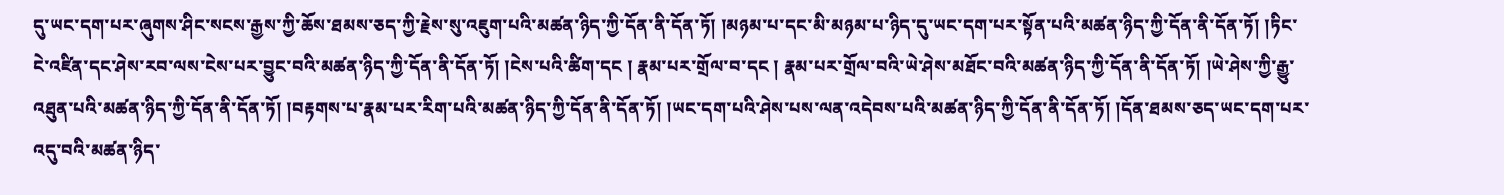དུ་ཡང་དག་པར་ཞུགས་ཤིང་སངས་རྒྱས་ཀྱི་ཆོས་ཐམས་ཅད་ཀྱི་རྗེས་སུ་འཇུག་པའི་མཚན་ཉིད་ཀྱི་དོན་ནི་དོན་ཏོ། །མཉམ་པ་དང་མི་མཉམ་པ་ཉིད་དུ་ཡང་དག་པར་སྟོན་པའི་མཚན་ཉིད་ཀྱི་དོན་ནི་དོན་ཏོ། །ཏིང་ངེ་འཛིན་དང་ཤེས་རབ་ལས་ངེས་པར་བྱུང་བའི་མཚན་ཉིད་ཀྱི་དོན་ནི་དོན་ཏོ། །ངེས་པའི་ཚིག་དང ། རྣམ་པར་གྲོལ་བ་དང ། རྣམ་པར་གྲོལ་བའི་ཡེ་ཤེས་མཐོང་བའི་མཚན་ཉིད་ཀྱི་དོན་ནི་དོན་ཏོ། །ཡེ་ཤེས་ཀྱི་རྒྱུ་འཐུན་པའི་མཚན་ཉིད་ཀྱི་དོན་ནི་དོན་ཏོ། །བརྟགས་པ་རྣམ་པར་རིག་པའི་མཚན་ཉིད་ཀྱི་དོན་ནི་དོན་ཏོ། །ཡང་དག་པའི་ཤེས་པས་ལན་འདེབས་པའི་མཚན་ཉིད་ཀྱི་དོན་ནི་དོན་ཏོ། །དོན་ཐམས་ཅད་ཡང་དག་པར་འདུ་བའི་མཚན་ཉིད་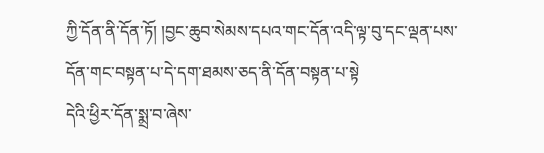ཀྱི་དོན་ནི་དོན་ཏོ། །བྱང་ཆུབ་སེམས་དཔའ་གང་དོན་འདི་ལྟ་བུ་དང་ལྡན་པས་དོན་གང་བསྟན་པ་དེ་དག་ཐམས་ཅད་ནི་དོན་བསྟན་པ་སྟེ
དེའི་ཕྱིར་དོན་སྨྲ་བ་ཞེས་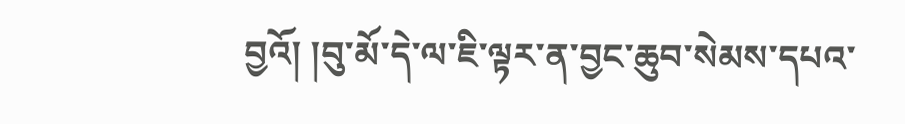བྱའོ། །བུ་མོ་དེ་ལ་ཇི་ལྟར་ན་བྱང་ཆུབ་སེམས་དཔའ་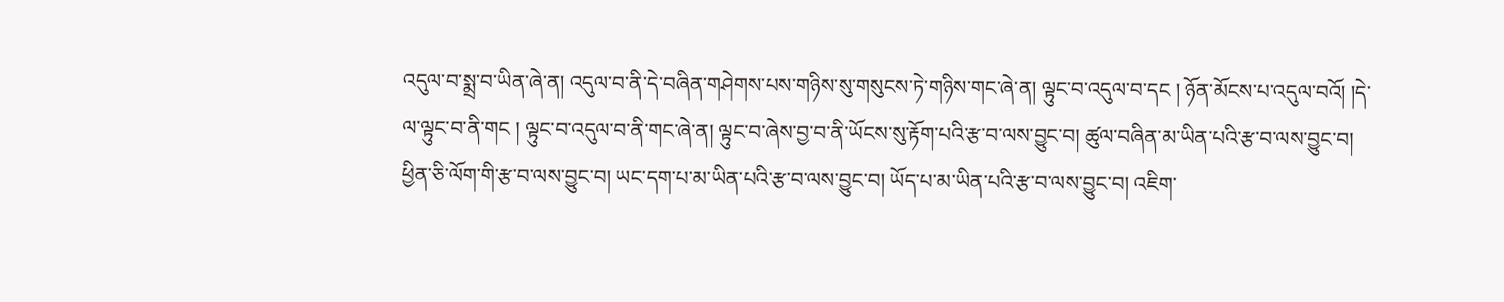འདུལ་བ་སྨྲ་བ་ཡིན་ཞེ་ན། འདུལ་བ་ནི་དེ་བཞིན་གཤེགས་པས་གཉིས་སུ་གསུངས་ཏེ་གཉིས་གང་ཞེ་ན། ལྟུང་བ་འདུལ་བ་དང ། ཉོན་མོངས་པ་འདུལ་བའོ། །དེ་ལ་ལྟུང་བ་ནི་གང ། ལྟུང་བ་འདུལ་བ་ནི་གང་ཞེ་ན། ལྟུང་བ་ཞེས་བྱ་བ་ནི་ཡོངས་སུ་རྟོག་པའི་རྩ་བ་ལས་བྱུང་བ། ཚུལ་བཞིན་མ་ཡིན་པའི་རྩ་བ་ལས་བྱུང་བ། ཕྱིན་ཅི་ལོག་གི་རྩ་བ་ལས་བྱུང་བ། ཡང་དག་པ་མ་ཡིན་པའི་རྩ་བ་ལས་བྱུང་བ། ཡོད་པ་མ་ཡིན་པའི་རྩ་བ་ལས་བྱུང་བ། འཇིག་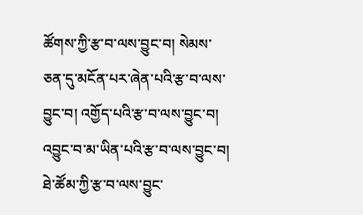ཚོགས་ཀྱི་རྩ་བ་ལས་བྱུང་བ། སེམས་ཅན་དུ་མངོན་པར་ཞེན་པའི་རྩ་བ་ལས་བྱུང་བ། འགྱོད་པའི་རྩ་བ་ལས་བྱུང་བ། འབྱུང་བ་མ་ཡིན་པའི་རྩ་བ་ལས་བྱུང་བ། ཐེ་ཚོམ་ཀྱི་རྩ་བ་ལས་བྱུང་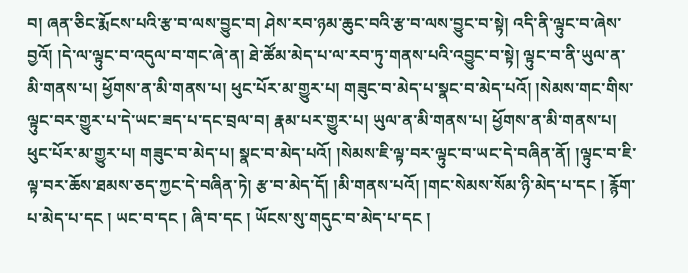བ། ཞན་ཅིང་རྨོངས་པའི་རྩ་བ་ལས་བྱུང་བ། ཤེས་རབ་ཉམ་ཆུང་བའི་རྩ་བ་ལས་བྱུང་བ་སྟེ། འདི་ནི་ལྟུང་བ་ཞེས་བྱའོ། །དེ་ལ་ལྟུང་བ་འདུལ་བ་གང་ཞེ་ན། ཐེ་ཚོམ་མེད་པ་ལ་རབ་ཏུ་གནས་པའི་འབྱུང་བ་སྟེ། ལྟུང་བ་ནི་ཡུལ་ན་མི་གནས་པ། ཕྱོགས་ན་མི་གནས་པ། ཕུང་པོར་མ་གྱུར་པ། གཟུང་བ་མེད་པ་སྣང་བ་མེད་པའོ། །སེམས་གང་གིས་ལྟུང་བར་གྱུར་པ་དེ་ཡང་ཟད་པ་དང་བྲལ་བ། རྣམ་པར་གྱུར་པ། ཡུལ་ན་མི་གནས་པ། ཕྱོགས་ན་མི་གནས་པ། ཕུང་པོར་མ་གྱུར་པ། གཟུང་བ་མེད་པ། སྣང་བ་མེད་པའོ། །སེམས་ཇི་ལྟ་བར་ལྟུང་བ་ཡང་དེ་བཞིན་ནོ། །ལྟུང་བ་ཇི་ལྟ་བར་ཆོས་ཐམས་ཅད་ཀྱང་དེ་བཞིན་ཏེ། རྩ་བ་མེད་དོ། །མི་གནས་པའོ། །གང་སེམས་སོམ་ཉི་མེད་པ་དང ། རྙོག་པ་མེད་པ་དང ། ཡང་བ་དང ། ཞི་བ་དང ། ཡོངས་སུ་གདུང་བ་མེད་པ་དང །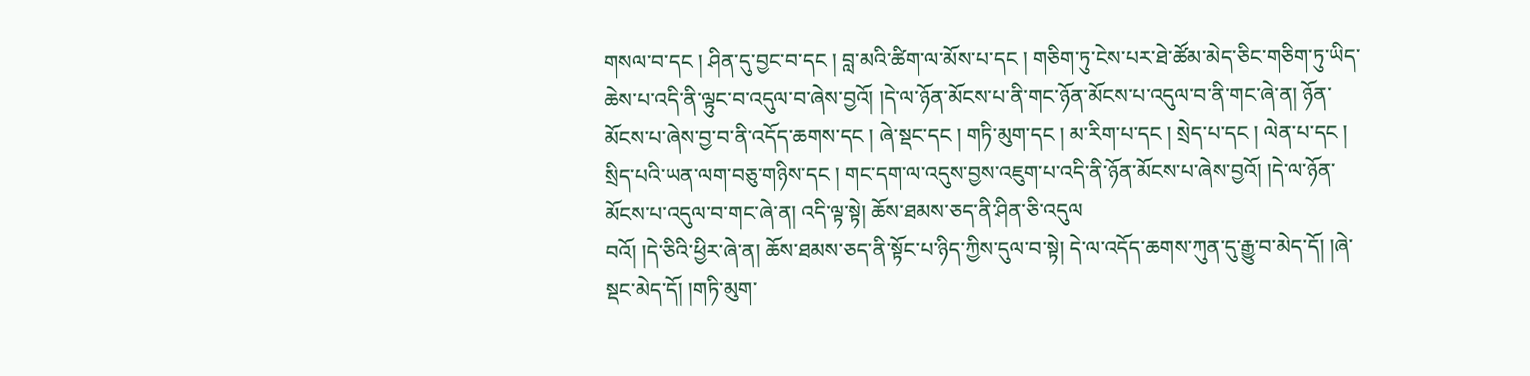གསལ་བ་དང ། ཤིན་དུ་བྱང་བ་དང ། བླ་མའི་ཚིག་ལ་མོས་པ་དང ། གཅིག་ཏུ་ངེས་པར་ཐེ་ཚོམ་མེད་ཅིང་གཅིག་ཏུ་ཡིད་ཆེས་པ་འདི་ནི་ལྟུང་བ་འདུལ་བ་ཞེས་བྱའོ། །དེ་ལ་ཉོན་མོངས་པ་ནི་གང་ཉོན་མོངས་པ་འདུལ་བ་ནི་གང་ཞེ་ན། ཉོན་མོངས་པ་ཞེས་བྱ་བ་ནི་འདོད་ཆགས་དང ། ཞེ་སྡང་དང ། གཏི་མུག་དང ། མ་རིག་པ་དང ། སྲེད་པ་དང ། ལེན་པ་དང ། སྲིད་པའི་ཡན་ལག་བཅུ་གཉིས་དང ། གང་དག་ལ་འདུས་བྱས་འཇུག་པ་འདི་ནི་ཉོན་མོངས་པ་ཞེས་བྱའོ། །དེ་ལ་ཉོན་མོངས་པ་འདུལ་བ་གང་ཞེ་ན། འདི་ལྟ་སྟེ། ཆོས་ཐམས་ཅད་ནི་ཤིན་ཅི་འདུལ
བའོ། །དེ་ཅིའི་ཕྱིར་ཞེ་ན། ཆོས་ཐམས་ཅད་ནི་སྟོང་པ་ཉིད་ཀྱིས་དུལ་བ་སྟེ། དེ་ལ་འདོད་ཆགས་ཀུན་དུ་རྒྱུ་བ་མེད་དོ། །ཞེ་སྡང་མེད་དོ། །གཏི་མུག་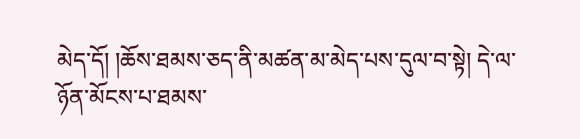མེད་དོ། །ཆོས་ཐམས་ཅད་ནི་མཚན་མ་མེད་པས་དུལ་བ་སྟེ། དེ་ལ་ཉོན་མོངས་པ་ཐམས་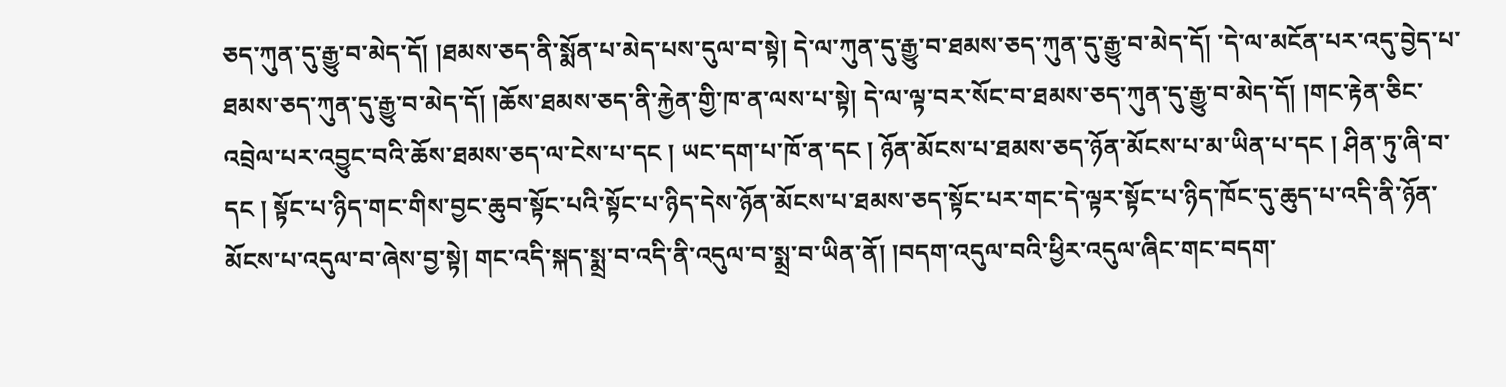ཅད་ཀུན་དུ་རྒྱུ་བ་མེད་དོ། །ཐམས་ཅད་ནི་སྨོན་པ་མེད་པས་དུལ་བ་སྟེ། དེ་ལ་ཀུན་དུ་རྒྱུ་བ་ཐམས་ཅད་ཀུན་དུ་རྒྱུ་བ་མེད་དོ། ་དེ་ལ་མངོན་པར་འདུ་བྱེད་པ་ཐམས་ཅད་ཀུན་དུ་རྒྱུ་བ་མེད་དོ། །ཆོས་ཐམས་ཅད་ནི་རྐྱེན་གྱི་ཁ་ན་ལས་པ་སྟེ། དེ་ལ་ལྟ་བར་སོང་བ་ཐམས་ཅད་ཀུན་དུ་རྒྱུ་བ་མེད་དོ། །གང་རྟེན་ཅིང་འབྲེལ་པར་འབྱུང་བའི་ཆོས་ཐམས་ཅད་ལ་ངེས་པ་དང ། ཡང་དག་པ་ཁོ་ན་དང ། ཉོན་མོངས་པ་ཐམས་ཅད་ཉོན་མོངས་པ་མ་ཡིན་པ་དང ། ཤིན་ཏུ་ཞི་བ་དང ། སྟོང་པ་ཉིད་གང་གིས་བྱང་ཆུབ་སྟོང་པའི་སྟོང་པ་ཉིད་དེས་ཉོན་མོངས་པ་ཐམས་ཅད་སྟོང་པར་གང་དེ་ལྟར་སྟོང་པ་ཉིད་ཁོང་དུ་ཆུད་པ་འདི་ནི་ཉོན་མོངས་པ་འདུལ་བ་ཞེས་བྱ་སྟེ། གང་འདི་སྐད་སྨྲ་བ་འདི་ནི་འདུལ་བ་སྨྲ་བ་ཡིན་ནོ། །བདག་འདུལ་བའི་ཕྱིར་འདུལ་ཞིང་གང་བདག་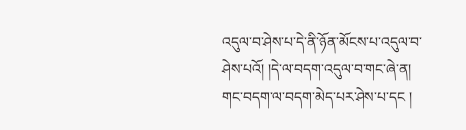འདུལ་བ་ཤེས་པ་དེ་ནི་ཉོན་མོངས་པ་འདུལ་བ་ཤེས་པའོ། །དེ་ལ་བདག་འདུལ་བ་གང་ཞེ་ན། གང་བདག་ལ་བདག་མེད་པར་ཤེས་པ་དང །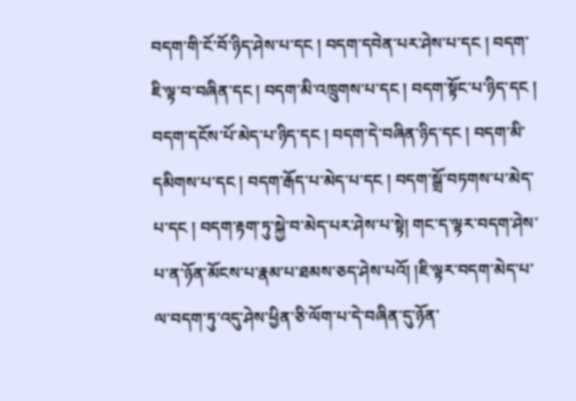བདག་གི་ངོ་བོ་ཉིད་ཤེས་པ་དང ། བདག་དབེན་པར་ཤེས་པ་དང ། བདག་ཇི་ལྟ་བ་བཞིན་དང ། བདག་མི་འཁྲུགས་པ་དང ། བདག་སྟོང་པ་ཉིད་དང ། བདག་དངོས་པོ་མེད་པ་ཉིད་དང ། བདག་དེ་བཞིན་ཉིད་དང ། བདག་མི་དམིགས་པ་དང ། བདག་རྒོད་པ་མེད་པ་དང ། བདག་སྒྲོ་བཏགས་པ་མེད་པ་དང ། བདག་རྟག་ཏུ་སྐྱེ་བ་མེད་པར་ཤེས་པ་སྟེ། གང་ད་ལྟར་བདག་ཤེས་པ་ན་ཉོན་མོངས་པ་རྣམ་པ་ཐམས་ཅད་ཤེས་པའོ། །ཇི་ལྟར་བདག་མེད་པ་ལ་བདག་ཏུ་འདུ་ཤེས་ཕྱིན་ཅི་ལོག་པ་དེ་བཞིན་དུ་ཉོན་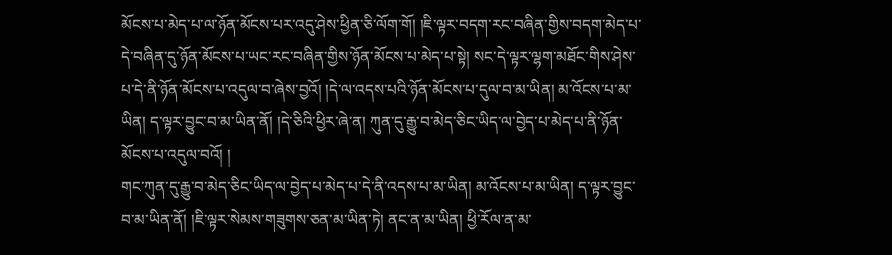མོངས་པ་མེད་པ་ལ་ཉོན་མོངས་པར་འདུ་ཤེས་ཕྱིན་ཅི་ལོག་གོ། །ཇི་ལྟར་བདག་རང་བཞིན་གྱིས་བདག་མེད་པ་དེ་བཞིན་དུ་ཉོན་མོངས་པ་ཡང་རང་བཞིན་གྱིས་ཉོན་མོངས་པ་མེད་པ་སྟེ། སང་དེ་ལྟར་ལྷག་མཐོང་གིས་ཤེས་པ་དེ་ནི་ཉོན་མོངས་པ་འདུལ་བ་ཞེས་བྱའོ། །དེ་ལ་འདས་པའི་ཉོན་མོངས་པ་དུལ་བ་མ་ཡིན། མ་འོངས་པ་མ་ཡིན། ད་ལྟར་བྱུང་བ་མ་ཡིན་ནོ། །དེ་ཅིའི་ཕྱིར་ཞེ་ན། ཀུན་དུ་རྒྱུ་བ་མེད་ཅིང་ཡིད་ལ་བྱེད་པ་མེད་པ་ནི་ཉོན་མོངས་པ་འདུལ་བའོ། །
གང་ཀུན་དུ་རྒྱུ་བ་མེད་ཅིང་ཡིད་ལ་བྱེད་པ་མེད་པ་དེ་ནི་འདས་པ་མ་ཡིན། མ་འོངས་པ་མ་ཡིན། ད་ལྟར་བྱུང་བ་མ་ཡིན་ནོ། །ཇི་ལྟར་སེམས་གཟུགས་ཅན་མ་ཡིན་ཏེ། ནང་ན་མ་ཡིན། ཕྱི་རོལ་ན་མ་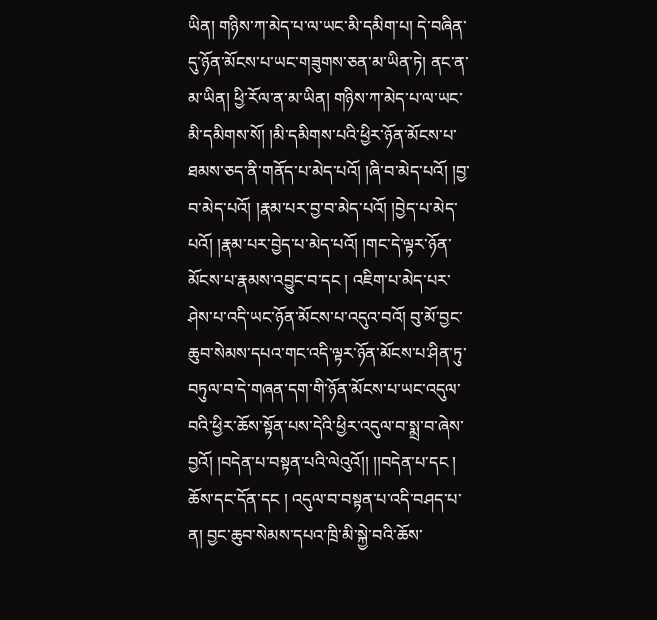ཡིན། གཉིས་ཀ་མེད་པ་ལ་ཡང་མི་དམིག་པ། དེ་བཞིན་དུ་ཉོན་མོངས་པ་ཡང་གཟུགས་ཅན་མ་ཡིན་ཏེ། ནང་ན་མ་ཡིན། ཕྱི་རོལ་ན་མ་ཡིན། གཉིས་ཀ་མེད་པ་ལ་ཡང་མི་དམིགས་སོ། །མི་དམིགས་པའི་ཕྱིར་ཉོན་མོངས་པ་ཐམས་ཅད་ནི་གནོད་པ་མེད་པའོ། །ཞི་བ་མེད་པའོ། །བྱ་བ་མེད་པའོ། །རྣམ་པར་བྱ་བ་མེད་པའོ། །བྱེད་པ་མེད་པའོ། །རྣམ་པར་བྱེད་པ་མེད་པའོ། །གང་དེ་ལྟར་ཉོན་མོངས་པ་རྣམས་འབྱུང་བ་དང ། འཇིག་པ་མེད་པར་ཤེས་པ་འདི་ཡང་ཉོན་མོངས་པ་འདུའ་བའོ། བུ་མོ་བྱང་ཆུབ་སེམས་དཔའ་གང་འདི་ལྟར་ཉོན་མོངས་པ་ཤིན་ཏུ་བཏུལ་བ་དེ་གཞན་དག་གི་ཉོན་མོངས་པ་ཡང་འདུལ་བའི་ཕྱིར་ཆོས་སྟོན་པས་དེའི་ཕྱིར་འདུལ་བ་སྨྲ་བ་ཞེས་བྱའོ། །བདེན་པ་བསྟན་པའི་ལེའུའོ།། །།བདེན་པ་དང ། ཆོས་དང་དོན་དང ། འདུལ་བ་བསྟན་པ་འདི་བཤད་པ་ན། བྱང་ཆུབ་སེམས་དཔའ་ཁྲི་མི་སྐྱེ་བའི་ཆོས་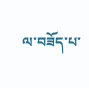ལ་བཟོད་པ་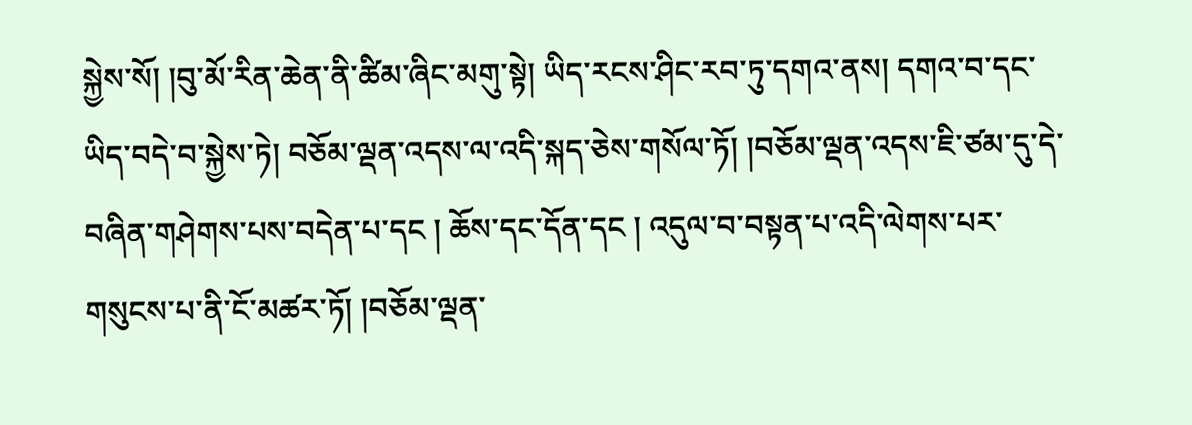སྐྱེས་སོ། །བུ་མོ་རིན་ཆེན་ནི་ཚིམ་ཞིང་མགུ་སྟེ། ཡིད་རངས་ཤིང་རབ་ཏུ་དགའ་ནས། དགའ་བ་དང་ཡིད་བདེ་བ་སྐྱེས་ཏེ། བཅོམ་ལྡན་འདས་ལ་འདི་སྐད་ཅེས་གསོལ་ཏོ། །བཅོམ་ལྡན་འདས་ཇི་ཙམ་དུ་དེ་བཞིན་གཤེགས་པས་བདེན་པ་དང ། ཆོས་དང་དོན་དང ། འདུལ་བ་བསྟན་པ་འདི་ལེགས་པར་གསུངས་པ་ནི་ངོ་མཚར་ཏོ། །བཅོམ་ལྡན་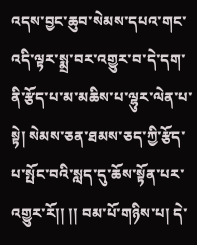འདས་བྱང་ཆུབ་སེམས་དཔའ་གང་འདི་ལྟར་སྨྲ་བར་འགྱུར་བ་དེ་དག་ནི་རྩོད་པ་མ་མཆིས་པ་ལྷུར་ལེན་པ་སྟེ། སེམས་ཅན་ཐམས་ཅད་ཀྱི་རྩོད་པ་སྤོང་བའི་སླད་དུ་ཆོས་སྟོན་པར་འགྱུར་རོ།། །། བམ་པོ་གཉིས་པ། དེ་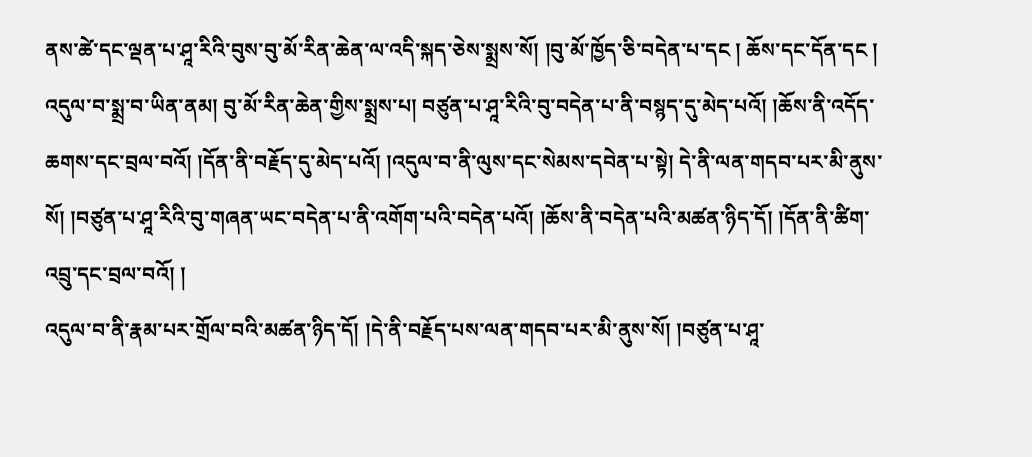ནས་ཚེ་དང་ལྡན་པ་ཤཱ་རིའི་བུས་བུ་མོ་རིན་ཆེན་ལ་འདི་སྐད་ཅེས་སྨྲས་སོ། །བུ་མོ་ཁྱོད་ཅི་བདེན་པ་དང ། ཆོས་དང་དོན་དང ། འདུལ་བ་སྨྲ་བ་ཡིན་ནམ། བུ་མོ་རིན་ཆེན་གྱིས་སྨྲས་པ། བཙུན་པ་ཤཱ་རིའི་བུ་བདེན་པ་ནི་བསྙད་དུ་མེད་པའོ། །ཆོས་ནི་འདོད་ཆགས་དང་བྲལ་བའོ། །དོན་ནི་བརྗོད་དུ་མེད་པའོ། །འདུལ་བ་ནི་ལུས་དང་སེམས་དབེན་པ་སྟེ། དེ་ནི་ལན་གདབ་པར་མི་ནུས་སོ། །བཙུན་པ་ཤཱ་རིའི་བུ་གཞན་ཡང་བདེན་པ་ནི་འགོག་པའི་བདེན་པའོ། །ཆོས་ནི་བདེན་པའི་མཚན་ཉིད་དོ། །དོན་ནི་ཚིག་འབྲུ་དང་བྲལ་བའོ། །
འདུལ་བ་ནི་རྣམ་པར་གྲོལ་བའི་མཚན་ཉིད་དོ། །དེ་ནི་བརྗོད་པས་ལན་གདབ་པར་མི་ནུས་སོ། །བཙུན་པ་ཤཱ་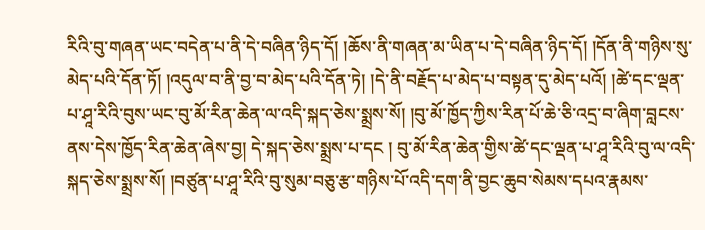རིའི་བུ་གཞན་ཡང་བདེན་པ་ནི་དེ་བཞིན་ཉིད་དོ། །ཆོས་ནི་གཞན་མ་ཡིན་པ་དེ་བཞིན་ཉིད་དོ། །དོན་ནི་གཉིས་སུ་མེད་པའི་དོན་ཏོ། །འདུལ་བ་ནི་བྱ་བ་མེད་པའི་དོན་ཏེ། །དེ་ནི་བརྗོད་པ་མེད་པ་བསྟན་དུ་མེད་པའོ། །ཚེ་དང་ལྡན་པ་ཤཱ་རིའི་བུས་ཡང་བུ་མོ་རིན་ཆེན་ལ་འདི་སྐད་ཅེས་སྨྲས་སོ། །བུ་མོ་ཁྱོད་ཀྱིས་རིན་པོ་ཆེ་ཅི་འདྲ་བ་ཞིག་བླངས་ནས་དེས་ཁྱོད་རིན་ཆེན་ཞེས་བྱ། དེ་སྐད་ཅེས་སྨྲས་པ་དང ། བུ་མོ་རིན་ཆེན་གྱིས་ཚེ་དང་ལྡན་པ་ཤཱ་རིའི་བུ་ལ་འདི་སྐད་ཅེས་སྨྲས་སོ། །བཙུན་པ་ཤཱ་རིའི་བུ་སུམ་བཅུ་རྩ་གཉིས་པོ་འདི་དག་ནི་བྱང་ཆུབ་སེམས་དཔའ་རྣམས་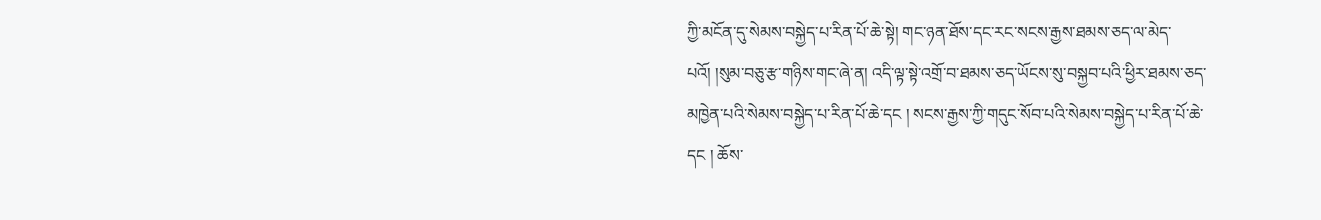ཀྱི་མངོན་དུ་སེམས་བསྐྱེད་པ་རིན་པོ་ཆེ་སྟེ། གང་ཉན་ཐོས་དང་རང་སངས་རྒྱས་ཐམས་ཅད་ལ་མེད་པའོ། །སུམ་བཅུ་རྩ་གཉིས་གང་ཞེ་ན། འདི་ལྟ་སྟེ་འགྲོ་བ་ཐམས་ཅད་ཡོངས་སུ་བསྐྱབ་པའི་ཕྱིར་ཐམས་ཅད་མཁྱེན་པའི་སེམས་བསྐྱེད་པ་རིན་པོ་ཆེ་དང ། སངས་རྒྱས་ཀྱི་གདུང་སོབ་པའི་སེམས་བསྐྱེད་པ་རིན་པོ་ཆེ་དང ། ཆོས་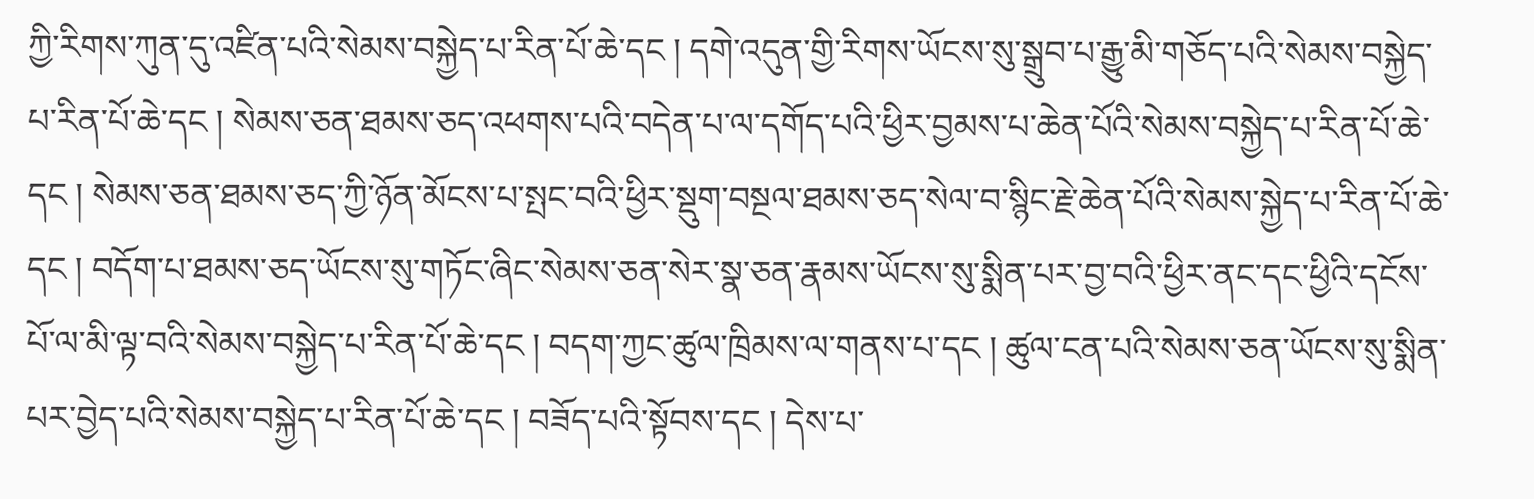ཀྱི་རིགས་ཀུན་དུ་འཛིན་པའི་སེམས་བསྐྱེད་པ་རིན་པོ་ཆེ་དང ། དགེ་འདུན་གྱི་རིགས་ཡོངས་སུ་སྒྲུབ་པ་རྒྱུ་མི་གཅོད་པའི་སེམས་བསྐྱེད་པ་རིན་པོ་ཆེ་དང ། སེམས་ཅན་ཐམས་ཅད་འཕགས་པའི་བདེན་པ་ལ་དགོད་པའི་ཕྱིར་བྱམས་པ་ཆེན་པོའི་སེམས་བསྐྱེད་པ་རིན་པོ་ཆེ་དང ། སེམས་ཅན་ཐམས་ཅད་ཀྱི་ཉོན་མོངས་པ་སྤང་བའི་ཕྱིར་སྡུག་བསྔལ་ཐམས་ཅད་སེལ་བ་སྙིང་རྗེ་ཆེན་པོའི་སེམས་སྐྱེད་པ་རིན་པོ་ཆེ་དང ། བདོག་པ་ཐམས་ཅད་ཡོངས་སུ་གཏོང་ཞིང་སེམས་ཅན་སེར་སྣ་ཅན་རྣམས་ཡོངས་སུ་སྨིན་པར་བྱ་བའི་ཕྱིར་ནང་དང་ཕྱིའི་དངོས་པོ་ལ་མི་ལྟ་བའི་སེམས་བསྐྱེད་པ་རིན་པོ་ཆེ་དང ། བདག་ཀྱང་ཚུལ་ཁྲིམས་ལ་གནས་པ་དང ། ཚུལ་ངན་པའི་སེམས་ཅན་ཡོངས་སུ་སྨིན་པར་བྱེད་པའི་སེམས་བསྐྱེད་པ་རིན་པོ་ཆེ་དང ། བཟོད་པའི་སྟོབས་དང ། དེས་པ་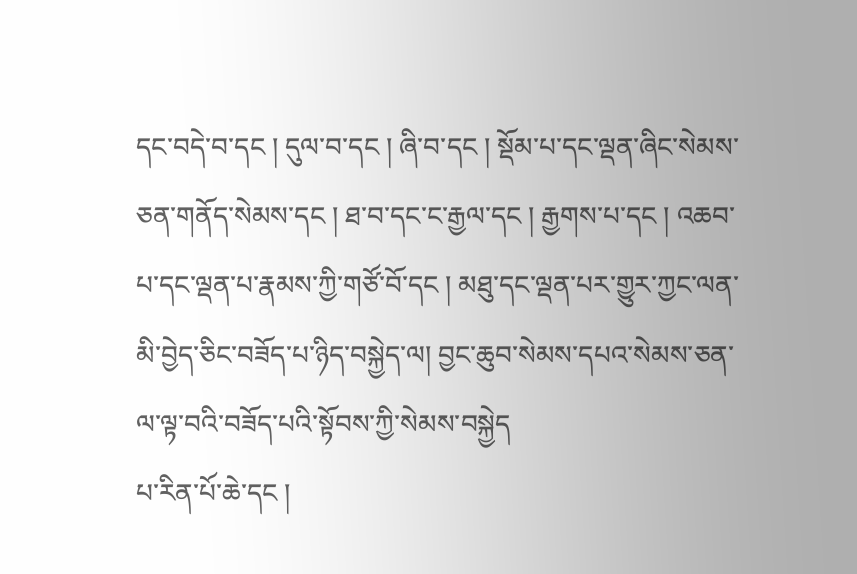དང་བདེ་བ་དང ། དུལ་བ་དང ། ཞི་བ་དང ། སྡོམ་པ་དང་ལྡན་ཞིང་སེམས་ཅན་གནོད་སེམས་དང ། ཐ་བ་དང་ང་རྒྱལ་དང ། རྒྱགས་པ་དང ། འཆབ་པ་དང་ལྡན་པ་རྣམས་ཀྱི་གཙོ་བོ་དང ། མཐུ་དང་ལྡན་པར་གྱུར་ཀྱང་ལན་མི་བྱེད་ཅིང་བཟོད་པ་ཉིད་བསྐྱེད་ལ། བྱང་ཆུབ་སེམས་དཔའ་སེམས་ཅན་ལ་ལྟ་བའི་བཟོད་པའི་སྟོབས་ཀྱི་སེམས་བསྐྱེད
པ་རིན་པོ་ཆེ་དང །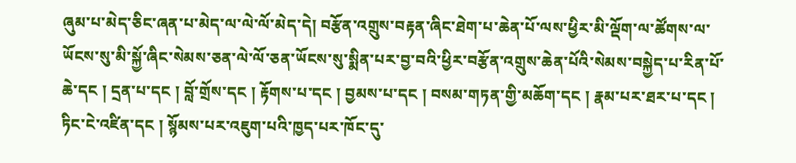ཞུམ་པ་མེད་ཅིང་ཞན་པ་མེད་ལ་ལེ་ལོ་མེད་དེ། བརྩོན་འགྲུས་བརྟན་ཞིང་ཐེག་པ་ཆེན་པོ་ལས་ཕྱིར་མི་ལྡོག་ལ་ཚོགས་ལ་ཡོངས་སུ་མི་སྐྱོ་ཞིང་སེམས་ཅན་ལེ་ལོ་ཅན་ཡོངས་སུ་སྨིན་པར་བྱ་བའི་ཕྱིར་བརྩོན་འགྲུས་ཆེན་པོའི་སེམས་བསྐྱེད་པ་རིན་པོ་ཆེ་དང ། དྲན་པ་དང ། བློ་གྲོས་དང ། རྟོགས་པ་དང ། བྱམས་པ་དང ། བསམ་གཏན་གྱི་མཆོག་དང ། རྣམ་པར་ཐར་པ་དང ། ཏིང་ངེ་འཛིན་དང ། སྙོམས་པར་འཇུག་པའི་ཁྱད་པར་ཁོང་དུ་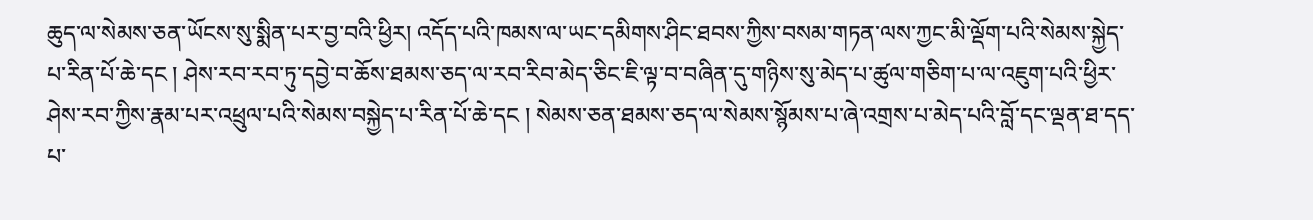ཆུད་ལ་སེམས་ཅན་ཡོངས་སུ་སྨིན་པར་བྱ་བའི་ཕྱིར། འདོད་པའི་ཁམས་ལ་ཡང་དམིགས་ཤིང་ཐབས་ཀྱིས་བསམ་གཏན་ལས་ཀྱང་མི་ལྡོག་པའི་སེམས་སྐྱེད་པ་རིན་པོ་ཆེ་དང ། ཤེས་རབ་རབ་ཏུ་དབྱེ་བ་ཆོས་ཐམས་ཅད་ལ་རབ་རིབ་མེད་ཅིང་ཇི་ལྟ་བ་བཞིན་དུ་གཉིས་སུ་མེད་པ་ཚུལ་གཅིག་པ་ལ་འཇུག་པའི་ཕྱིར་ཤེས་རབ་ཀྱིས་རྣམ་པར་འཕྲུལ་པའི་སེམས་བསྐྱེད་པ་རིན་པོ་ཆེ་དང ། སེམས་ཅན་ཐམས་ཅད་ལ་སེམས་སྙོམས་པ་ཞེ་འགྲས་པ་མེད་པའི་བློ་དང་ལྡན་ཐ་དད་པ་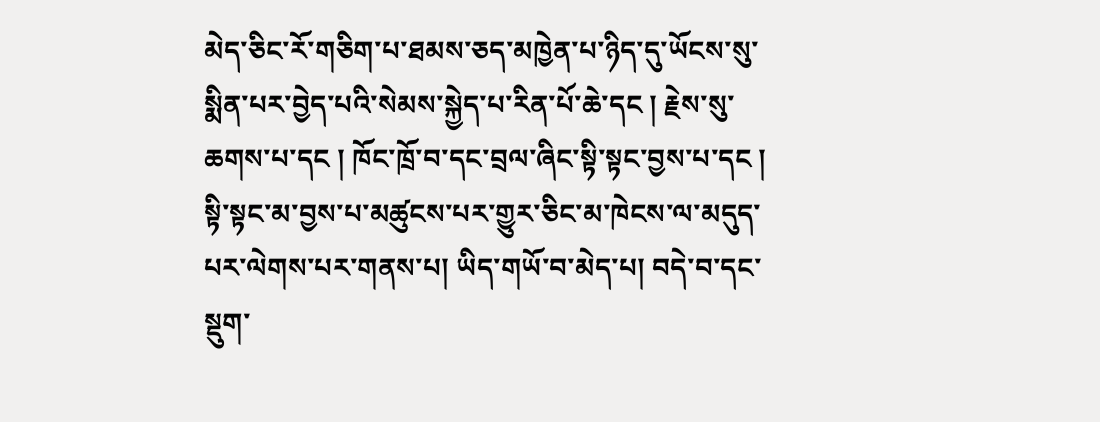མེད་ཅིང་རོ་གཅིག་པ་ཐམས་ཅད་མཁྱེན་པ་ཉིད་དུ་ཡོངས་སུ་སྨིན་པར་བྱེད་པའི་སེམས་སྐྱེད་པ་རིན་པོ་ཆེ་དང ། རྗེས་སུ་ཆགས་པ་དང ། ཁོང་ཁྲོ་བ་དང་བྲལ་ཞིང་སྟི་སྟང་བྱས་པ་དང ། སྟི་སྟང་མ་བྱས་པ་མཚུངས་པར་གྱུར་ཅིང་མ་ཁེངས་ལ་མདུད་པར་ལེགས་པར་གནས་པ། ཡིད་གཡོ་བ་མེད་པ། བདེ་བ་དང་སྡུག་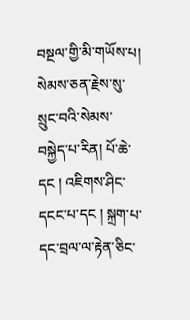བསྔལ་གྱི་མི་གཡོས་པ། སེམས་ཅན་རྗེས་སུ་སྲུང་བའི་སེམས་བསྐྱེད་པ་རིན། པོ་ཆེ་དང ། འཇིགས་ཤིང་དངང་པ་དང ། སྐྲག་པ་དང་བྲལ་ལ་རྟེན་ཅིང་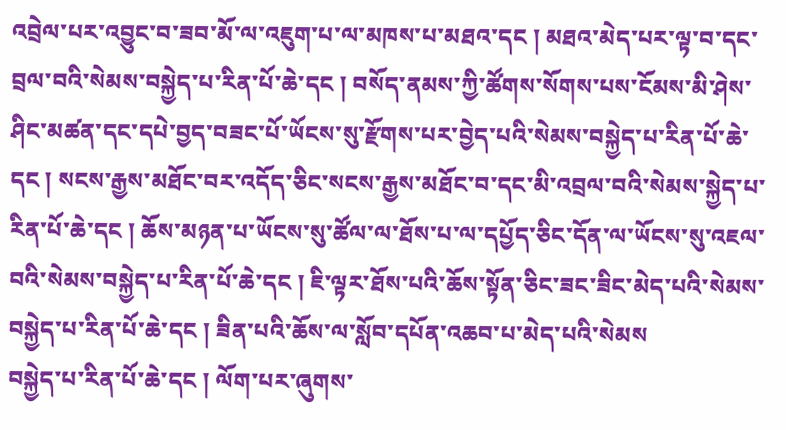འབྲེལ་པར་འབྱུང་བ་ཟབ་མོ་ལ་འཇུག་པ་ལ་མཁས་པ་མཐའ་དང ། མཐའ་མེད་པར་ལྟ་བ་དང་བྲལ་བའི་སེམས་བསྐྱེད་པ་རིན་པོ་ཆེ་དང ། བསོད་ནམས་ཀྱི་ཚོགས་སོགས་པས་ངོམས་མི་ཤེས་ཤིང་མཚན་དང་དཔེ་བྱད་བཟང་པོ་ཡོངས་སུ་རྫོགས་པར་བྱེད་པའི་སེམས་བསྐྱེད་པ་རིན་པོ་ཆེ་དང ། སངས་རྒྱས་མཐོང་བར་འདོད་ཅིང་སངས་རྒྱས་མཐོང་བ་དང་མི་འབྲལ་བའི་སེམས་སྐྱེད་པ་རིན་པོ་ཆེ་དང ། ཆོས་མཉན་པ་ཡོངས་སུ་ཚོལ་ལ་ཐོས་པ་ལ་དཔྱོད་ཅིང་དོན་ལ་ཡོངས་སུ་འཇལ་བའི་སེམས་བསྐྱེད་པ་རིན་པོ་ཆེ་དང ། ཇི་ལྟར་ཐོས་པའི་ཆོས་སྟོན་ཅིང་ཟང་ཟིང་མེད་པའི་སེམས་བསྐྱེད་པ་རིན་པོ་ཆེ་དང ། ཟིན་པའི་ཆོས་ལ་སློབ་དཔོན་འཆབ་པ་མེད་པའི་སེམས
བསྐྱེད་པ་རིན་པོ་ཆེ་དང ། ལོག་པར་ཞུགས་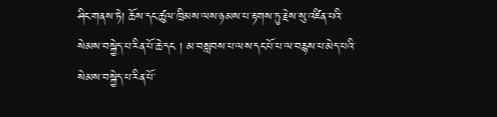ཤིང་གནས་ཏེ། ཆོས་དང་ཚུལ་ཁྲིམས་ལས་ཉམས་པ་རྟགས་ཏུ་རྗེས་སུ་འཛིན་པའི་སེམས་བསྐྱེད་པ་རིན་པོ་ཆེ་དང ། མ་བསླབས་པ་ལས་དང་པོ་པ་ལ་བརྙས་པ་མེད་པའི་སེམས་བསྐྱེད་པ་རིན་པོ་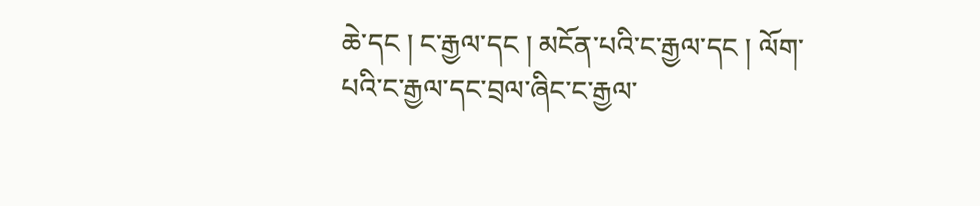ཆེ་དང ། ང་རྒྱལ་དང ། མངོན་པའི་ང་རྒྱལ་དང ། ལོག་པའི་ང་རྒྱལ་དང་བྲལ་ཞིང་ང་རྒྱལ་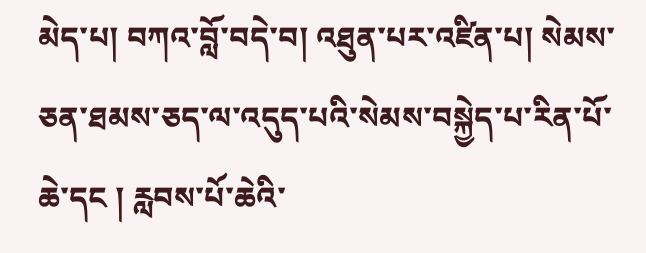མེད་པ། བཀའ་བློ་བདེ་བ། འཐུན་པར་འཛིན་པ། སེམས་ཅན་ཐམས་ཅད་ལ་འདུད་པའི་སེམས་བསྐྱེད་པ་རིན་པོ་ཆེ་དང ། རླབས་པོ་ཆེའི་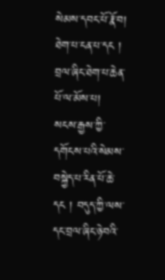སེམས་དབང་པོ་རྣོ་བ། ཐེག་པ་ངན་པ་དང ། བྲལ་ཞིང་ཐེག་པ་ཆེན་པོ་ལ་མོས་པ། སངས་རྒྱས་ཀྱི་དགོངས་པའི་སེམས་བསྐྱེད་པ་རིན་པོ་ཆེ་དང ། བདུད་ཀྱི་ལས་དང་བྲལ་ཞིང་ཉེ་བའི་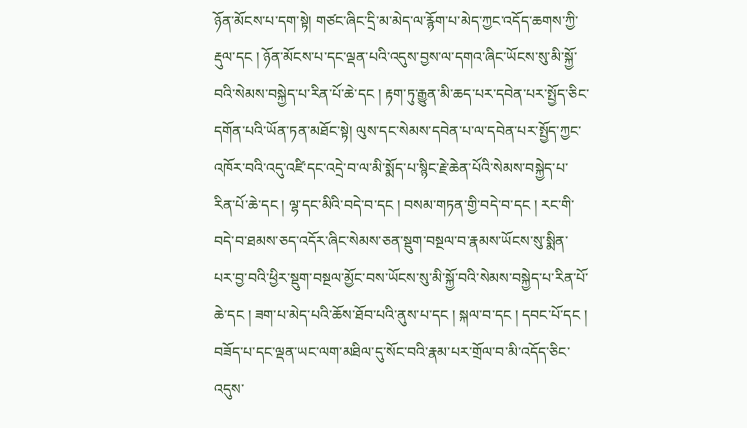ཉོན་མོངས་པ་དག་སྟེ། གཙང་ཞིང་དྲི་མ་མེད་ལ་རྙོག་པ་མེད་ཀྱང་འདོད་ཆགས་ཀྱི་རྡུལ་དང ། ཉོན་མོངས་པ་དང་ལྡན་པའི་འདུས་བྱས་ལ་དགའ་ཞིང་ཡོངས་སུ་མི་སྐྱོ་བའི་སེམས་བསྐྱེད་པ་རིན་པོ་ཆེ་དང ། རྟག་ཏུ་རྒྱུན་མི་ཆད་པར་དབེན་པར་སྤྱོད་ཅིང་དགོན་པའི་ཡོན་ཏན་མཐོང་སྟེ། ལུས་དང་སེམས་དབེན་པ་ལ་དབེན་པར་སྤྱོད་ཀྱང་འཁོར་བའི་འདུ་འཛི་དང་འདྲེ་བ་ལ་མི་སྨོད་པ་སྙིང་རྗེ་ཆེན་པོའི་སེམས་བསྐྱེད་པ་རིན་པོ་ཆེ་དང ། ལྷ་དང་མིའི་བདེ་བ་དང ། བསམ་གཏན་གྱི་བདེ་བ་དང ། རང་གི་བདེ་བ་ཐམས་ཅད་འདོར་ཞིང་སེམས་ཅན་སྡུག་བསྔལ་བ་རྣམས་ཡོངས་སུ་སྨིན་པར་བྱ་བའི་ཕྱིར་སྡུག་བསྔལ་མྱོང་བས་ཡོངས་སུ་མི་སྐྱོ་བའི་སེམས་བསྐྱེད་པ་རིན་པོ་ཆེ་དང ། ཟག་པ་མེད་པའི་ཆོས་ཐོབ་པའི་ནུས་པ་དང ། སྐལ་བ་དང ། དབང་པོ་དང ། བཟོད་པ་དང་ལྡན་ཡང་ལག་མཐིལ་དུ་སོང་བའི་རྣམ་པར་གྲོལ་བ་མི་འདོད་ཅིང་འདུས་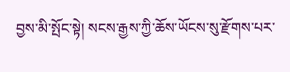བྱས་མི་སྤོང་སྟེ། སངས་རྒྱས་ཀྱི་ཆོས་ཡོངས་སུ་རྫོགས་པར་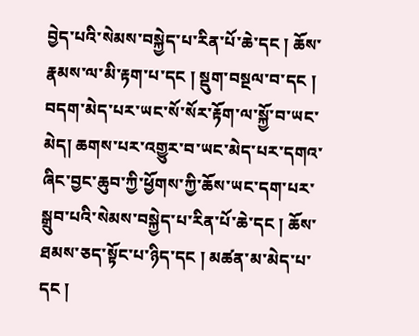བྱེད་པའི་སེམས་བསྐྱེད་པ་རིན་པོ་ཆེ་དང ། ཆོས་རྣམས་ལ་མི་རྟག་པ་དང ། སྡུག་བསྔལ་བ་དང ། བདག་མེད་པར་ཡང་སོ་སོར་རྟོག་ལ་སྐྱོ་བ་ཡང་མེད། ཆགས་པར་འགྱུར་བ་ཡང་མེད་པར་དགའ་ཞིང་བྱང་ཆུབ་ཀྱི་ཕྱོགས་ཀྱི་ཆོས་ཡང་དག་པར་སྒྲུབ་པའི་སེམས་བསྐྱེད་པ་རིན་པོ་ཆེ་དང ། ཆོས་ཐམས་ཅད་སྟོང་པ་ཉིད་དང ། མཚན་མ་མེད་པ་དང །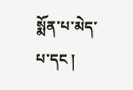སྨོན་པ་མེད་པ་དང །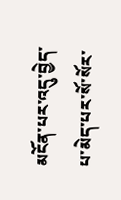མངོན་པར་འདུ་བྱེད་པ་མེད་པར་སོ་སོར་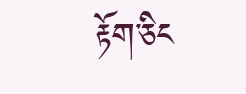རྟོག་ཅིང